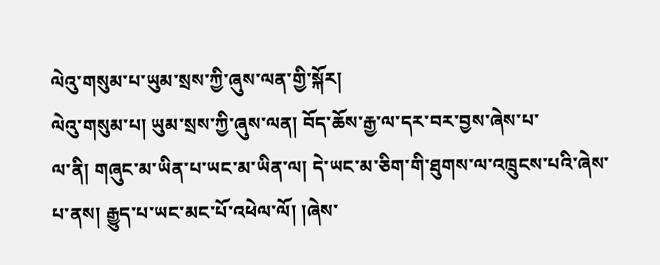ལེའུ་གསུམ་པ་ཡུམ་སྲས་ཀྱི་ཞུས་ལན་གྱི་སྐོར།
ལེའུ་གསུམ་པ། ཡུམ་སྲས་ཀྱི་ཞུས་ལན། བོད་ཆོས་རྒྱ་ལ་དར་བར་བྱས་ཞེས་པ་
ལ་ནི། གཞུང་མ་ཡིན་པ་ཡང་མ་ཡིན་ལ། དེ་ཡང་མ་ཅིག་གི་ཐུགས་ལ་འཁྲུངས་པའི་ཞེས་
པ་ནས། རྒྱུད་པ་ཡང་མང་པོ་འཕེལ་ལོ། །ཞེས་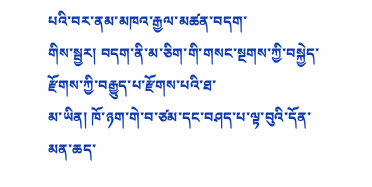པའི་བར་ནམ་མཁའ་རྒྱལ་མཚན་བདག་
གིས་སྦྱར། བདག་ནི་མ་ཅིག་གི་གསང་སྔགས་ཀྱི་བསྐྱེད་རྫོགས་ཀྱི་བརྒྱུད་པ་རྫོགས་པའི་ཐ་
མ་ཡིན། ཁོ་ཉག་གེ་བ་ཙམ་དང་བཤད་པ་ལྟ་བུའི་དོན་མན་ཆད་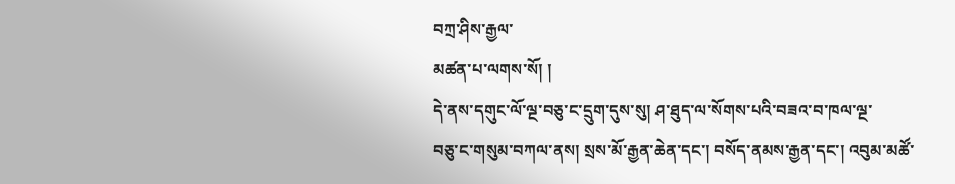བཀྲ་ཤིས་རྒྱལ་
མཚན་པ་ལགས་སོ། །
དེ་ནས་དགུང་ལོ་ལྔ་བཅུ་ང་དྲུག་དུས་སུ། ཤ་ཐུད་ལ་སོགས་པའི་བཟའ་བ་ཁལ་ལྔ་
བཅུ་ང་གསུམ་བཀལ་ནས། སྲས་མོ་རྒྱན་ཆེན་དང་། བསོད་ནམས་རྒྱན་དང་། འབུམ་མཚོ་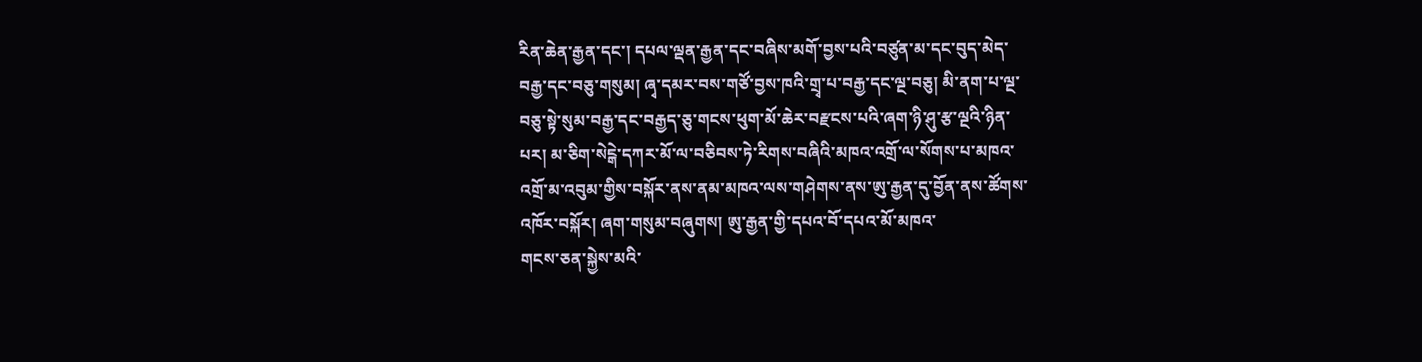རིན་ཆེན་རྒྱན་དང་། དཔལ་ལྡན་རྒྱན་དང་བཞིས་མགོ་བྱས་པའི་བཙུན་མ་དང་བུད་མེད་
བརྒྱ་དང་བཅུ་གསུམ། ཞྭ་དམར་བས་གཙོ་བྱས་ཁའི་གྲྭ་པ་བརྒྱ་དང་ལྔ་བཅུ། མི་ནག་པ་ལྔ་
བཅུ་སྟེ་སུམ་བརྒྱ་དང་བརྒྱད་ཅུ་གངས་ཕུག་མོ་ཆེར་བརྫངས་པའི་ཞག་ཉི་ཤུ་རྩ་ལྔའི་ཉིན་
པར། མ་ཅིག་སེངྒེ་དཀར་མོ་ལ་བཅིབས་ཏེ་རིགས་བཞིའི་མཁའ་འགྲོ་ལ་སོགས་པ་མཁའ་
འགྲོ་མ་འབུམ་གྱིས་བསྐོར་ནས་ནམ་མཁའ་ལས་གཤེགས་ནས་ཨུ་རྒྱན་དུ་བྱོན་ནས་ཚོགས་
འཁོར་བསྐོར། ཞག་གསུམ་བཞུགས། ཨུ་རྒྱན་གྱི་དཔའ་བོ་དཔའ་མོ་མཁའ་
གངས་ཅན་སྐྱེས་མའི་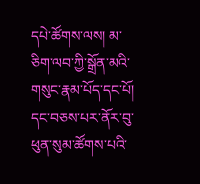དཔེ་ཚོགས་ལས། མ་ཅིག་ལབ་ཀྱི་སྒྲོན་མའི་གསུང་རྣམ་པོད་དང་པོ།
དང་བཅས་པར་ནོར་བུ་ཕུན་སུམ་ཚོགས་པའི་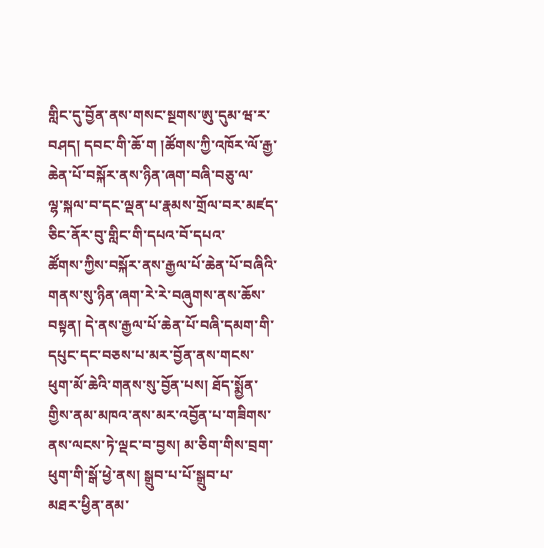གླིང་དུ་བྱོན་ནས་གསང་སྔགས་ཨུ་དུམ་ཝ་ར་
བཤད། དབང་གི་ཆོ་ག །ཚོགས་ཀྱི་འཁོར་ལོ་རྒྱ་ཆེན་པོ་བསྐོར་ནས་ཉིན་ཞག་བཞི་བཅུ་ལ་
ལྷ་སྐལ་བ་དང་ལྡན་པ་རྣམས་གྲོལ་བར་མཛད་ཅིང་ནོར་བུ་གླིང་གི་དཔའ་བོ་དཔའ་
ཚོགས་ཀྱིས་བསྐོར་ནས་རྒྱལ་པོ་ཆེན་པོ་བཞིའི་གནས་སུ་ཉིན་ཞག་རེ་རེ་བཞུགས་ནས་ཆོས་
བསྟན། དེ་ནས་རྒྱལ་པོ་ཆེན་པོ་བཞི་དམག་གི་དཔུང་དང་བཅས་པ་མར་བྱོན་ནས་གངས་
ཕུག་མོ་ཆེའི་གནས་སུ་བྱོན་པས། ཐོད་སྨྱོན་གྱིས་ནམ་མཁའ་ནས་མར་འབྱོན་པ་གཟིགས་
ནས་ལངས་ཏེ་ལྡང་བ་བྱས། མ་ཅིག་གིས་བྲག་ཕུག་གི་སྒོ་ཕྱེ་ནས། སྒྲུབ་པ་པོ་སྒྲུབ་པ་
མཐར་ཕྱིན་ནམ་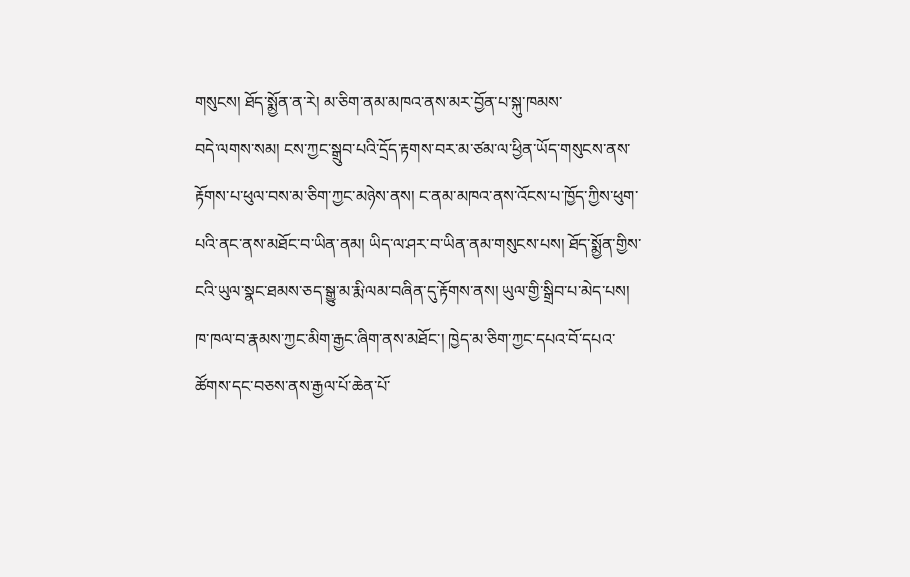གསུངས། ཐོད་སྨྱོན་ན་རེ། མ་ཅིག་ནམ་མཁའ་ནས་མར་བྱོན་པ་སྐུ་ཁམས་
བདེ་ལགས་སམ། ངས་ཀྱང་སྒྲུབ་པའི་དྲོད་རྟགས་བར་མ་ཙམ་ལ་ཕྱིན་ཡོད་གསུངས་ནས་
རྟོགས་པ་ཕུལ་བས་མ་ཅིག་ཀྱང་མཉེས་ནས། ང་ནམ་མཁའ་ནས་འོངས་པ་ཁྱོད་ཀྱིས་ཕུག་
པའི་ནང་ནས་མཐོང་བ་ཡིན་ནམ། ཡིད་ལ་ཤར་བ་ཡིན་ནམ་གསུངས་པས། ཐོད་སྨྱོན་གྱིས་
ངའི་ཡུལ་སྣང་ཐམས་ཅད་སྒྱུ་མ་རྨི་ལམ་བཞིན་དུ་རྟོགས་ནས། ཡུལ་གྱི་སྒྲིབ་པ་མེད་པས།
ཁ་ཁལ་བ་རྣམས་ཀྱང་མིག་རྒྱང་ཞིག་ནས་མཐོང་། ཁྱེད་མ་ཅིག་ཀྱང་དཔའ་བོ་དཔའ་
ཚོགས་དང་བཅས་ནས་རྒྱལ་པོ་ཆེན་པོ་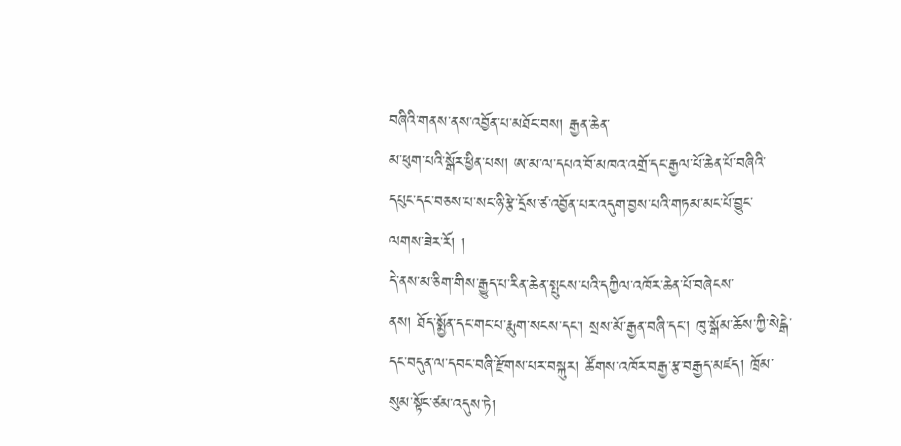བཞིའི་གནས་ནས་འབྱོན་པ་མཐོང་བས། རྒྱན་ཆེན་
མ་ཕུག་པའི་སྒོར་ཕྱིན་པས། ཨ་མ་ལ་དཔའ་བོ་མཁའ་འགྲོ་དང་རྒྱལ་པོ་ཆེན་པོ་བཞིའི་
དཔུང་དང་བཅས་པ་སང་ཉི་རྩེ་དྲོས་ཙ་འབྱོན་པར་འདུག་བྱས་པའི་གཏམ་མང་པོ་བྱུང་
ལགས་ཟེར་རོ། །
དེ་ནས་མ་ཅིག་གིས་རྒྱུད་པ་རིན་ཆེན་སྤུངས་པའི་དཀྱིལ་འཁོར་ཆེན་པོ་བཞེངས་
ནས། ཐོད་སྨྱོན་དང་གང་པ་རྨུག་སངས་དང་། སྲས་མོ་རྒྱན་བཞི་དང་། ཁུ་སྒོམ་ཆོས་ཀྱི་སེངྒེ་
དང་བདུན་ལ་དབང་བཞི་རྫོགས་པར་བསྐུར། ཚོགས་འཁོར་བརྒྱ་རྩ་བརྒྱད་མཛད། ཁྲོམ་
སུམ་སྟོང་ཙམ་འདུས་ཏེ།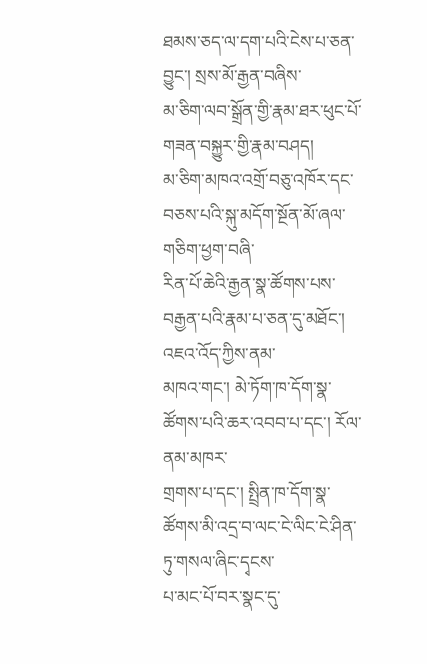ཐམས་ཅད་ལ་དག་པའི་ངེས་པ་ཅན་བྱུང་། སྲས་མོ་རྒྱན་བཞིས་
མ་ཅིག་ལབ་སྒྲོན་གྱི་རྣམ་ཐར་ཕུང་པོ་གཟན་བསྐྱུར་གྱི་རྣམ་བཤད།
མ་ཅིག་མཁའ་འགྲོ་བཅུ་འཁོར་དང་བཅས་པའི་སྐུ་མདོག་སྔོན་མོ་ཞལ་གཅིག་ཕྱག་བཞི་
རིན་པོ་ཆེའི་རྒྱན་སྣ་ཚོགས་པས་བརྒྱན་པའི་རྣམ་པ་ཅན་དུ་མཐོང་། འཇའ་འོད་ཀྱིས་ནམ་
མཁའ་གང་། མེ་ཏོག་ཁ་དོག་སྣ་ཚོགས་པའི་ཆར་འབབ་པ་དང་། རོལ་ནམ་མཁར་
གྲགས་པ་དང་། སྤྲིན་ཁ་དོག་སྣ་ཚོགས་མི་འདྲ་བ་ལང་ངེ་ལིང་ངེ་ཤིན་ཏུ་གསལ་ཞིང་དྭངས་
པ་མང་པོ་བར་སྣང་དུ་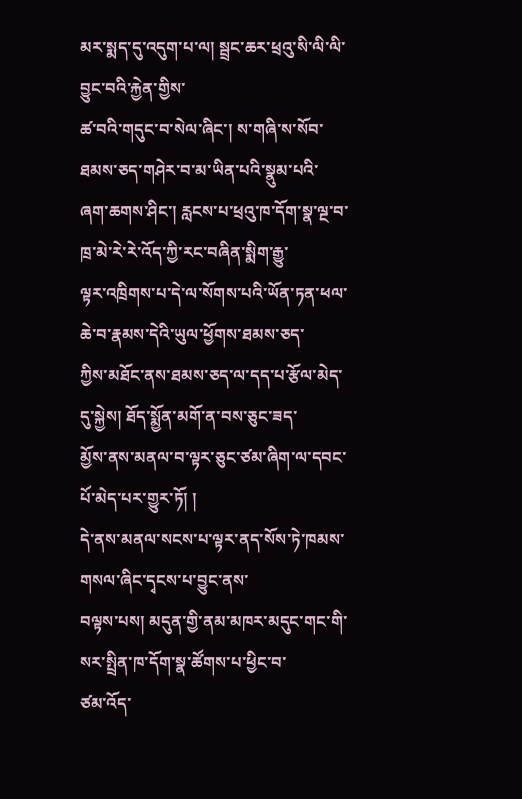མར་སྨད་དུ་འདུག་པ་ལ། སྦྲང་ཆར་ཕྲའུ་སི་ལི་ལི་བྱུང་བའི་རྐྱེན་གྱིས་
ཚ་བའི་གདུང་བ་སེལ་ཞིང་། ས་གཞི་ས་སོབ་ཐམས་ཅད་གཤེར་བ་མ་ཡིན་པའི་སྣུམ་པའི་
ཞག་ཆགས་ཤིང་། རླངས་པ་ཕྲའུ་ཁ་དོག་སྣ་ལྔ་བ་ཁྲ་མེ་རེ་རེ་འོད་ཀྱི་རང་བཞིན་སྨིག་རྒྱུ་
ལྟར་འཁྲིགས་པ་དེ་ལ་སོགས་པའི་ཡོན་ཏན་ཕལ་ཆེ་བ་རྣམས་དེའི་ཡུལ་ཕྱོགས་ཐམས་ཅད་
ཀྱིས་མཐོང་ནས་ཐམས་ཅད་ལ་དད་པ་རྩོལ་མེད་དུ་སྐྱེས། ཐོད་སྨྱོན་མགོ་ན་བས་ཅུང་ཟད་
མྱོས་ནས་མནལ་བ་ལྟར་ཅུང་ཙམ་ཞིག་ལ་དབང་པོ་མེད་པར་གྱུར་ཏོ། །
དེ་ནས་མནལ་སངས་པ་ལྟར་ནད་སོས་ཏེ་ཁམས་གསལ་ཞིང་དྭངས་པ་བྱུང་ནས་
བལྟས་པས། མདུན་གྱི་ནམ་མཁར་མདུང་གང་གི་སར་སྤྲིན་ཁ་དོག་སྣ་ཚོགས་པ་ཕྱིང་བ་
ཙམ་འོད་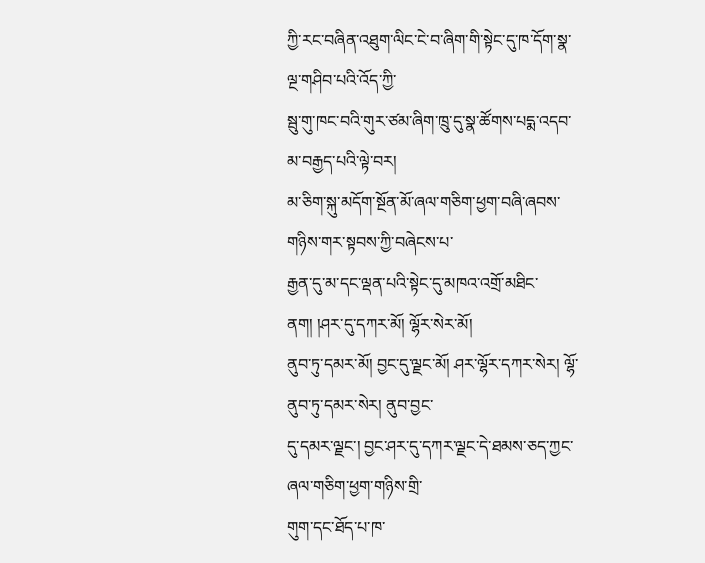ཀྱི་རང་བཞིན་འཐུག་ལིང་ངེ་བ་ཞིག་གི་སྟེང་དུ་ཁ་དོག་སྣ་ལྔ་གཤིབ་པའི་འོད་ཀྱི་
སྦུ་གུ་ཁང་བའི་གུར་ཙམ་ཞིག་ཁྲུ་དུ་སྣ་ཚོགས་པདྨ་འདབ་མ་བརྒྱད་པའི་ལྟེ་བར།
མ་ཅིག་སྐུ་མདོག་སྔོན་མོ་ཞལ་གཅིག་ཕྱག་བཞི་ཞབས་གཉིས་གར་སྟབས་ཀྱི་བཞེངས་པ་
རྒྱན་དུ་མ་དང་ལྡན་པའི་སྟེང་དུ་མཁའ་འགྲོ་མཐིང་ནག། །ཤར་དུ་དཀར་མོ། ལྷོར་སེར་མོ།
ནུབ་ཏུ་དམར་མོ། བྱང་དུ་ལྗང་མོ། ཤར་ལྷོར་དཀར་སེར། ལྷོ་ནུབ་ཏུ་དམར་སེར། ནུབ་བྱང་
དུ་དམར་ལྗང་། བྱང་ཤར་དུ་དཀར་ལྗང་དེ་ཐམས་ཅད་ཀྱང་ཞལ་གཅིག་ཕྱག་གཉིས་གྲི་
གུག་དང་ཐོད་པ་ཁ་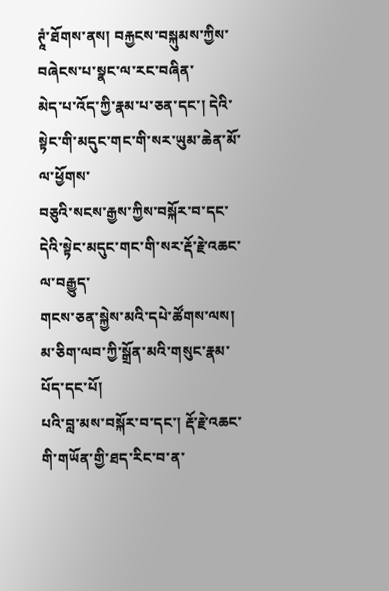ཊཱཾ་ཐོགས་ནས། བརྐྱངས་བསྐུམས་ཀྱིས་བཞེངས་པ་སྣང་ལ་རང་བཞིན་
མེད་པ་འོད་ཀྱི་རྣམ་པ་ཅན་དང་། དེའི་སྟེང་གི་མདུང་གང་གི་སར་ཡུམ་ཆེན་མོ་ལ་ཕྱོགས་
བཅུའི་སངས་རྒྱས་ཀྱིས་བསྐོར་བ་དང་དེའི་སྟེང་མདུང་གང་གི་སར་རྡོ་རྗེ་འཆང་ལ་བརྒྱུད་
གངས་ཅན་སྐྱེས་མའི་དཔེ་ཚོགས་ལས། མ་ཅིག་ལབ་ཀྱི་སྒྲོན་མའི་གསུང་རྣམ་པོད་དང་པོ།
པའི་བླ་མས་བསྐོར་བ་དང་། རྡོ་རྗེ་འཆང་གི་གཡོན་གྱི་ཐད་རིང་བ་ན་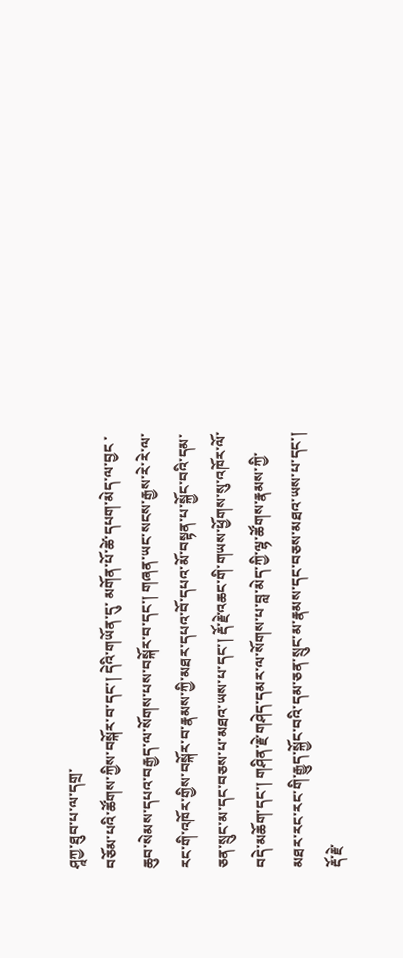ཤཱཀྱ་ཐུབ་པ་ལ་དགྲ་
བཅོམ་པའི་ཚོགས་ཀྱིས་བསྐོར་བ་དང་། དེའི་གཡོན་དུ་ མགོན་པོ་ཚེ་དཔག་མེད་ལ་བྱང ་
ཆུབ་སེམས་དཔའ་བརྒྱད་ལ་སོགས་པས་བསྐོར་བ་དང་། གཞན་ཡང་སངས་རྒྱས་རེ་རེ་ལ་
རང་གི་འཁོར་གྱིས་བསྐོར་བ་རྣམས་ཀྱི་མཐར་དཔའ་བོ་དཔའ་མོ་བསྟན་པ་སྐྱོང་བའི་དམ་
ཅན་སྲུང་མ་དང་བཅས་པ་མཐའ་ཡས་པ་དང་། རྡོ་རྗེ་འཆང་གི་གཡས་ཕྱོགས་སུ་འཁོར་ལོ་
བདེ་མཆོག་དང་། གཤིན་རྗེ་གཤེད་དམར་ལ་སོགས་པ་བླ་མེད་ཀྱི་ལྷ་ཚོགས་རྣམས་ཀྱི་
མཐར་རང་རང་གི་རྒྱུད་སྐྱོང་བའི་དམ་ཅན་སྲུང་མ་རྣམས་དང་བཅས་མཐའ་ཡས་པ་དང་།
རྡོ་རྗེ་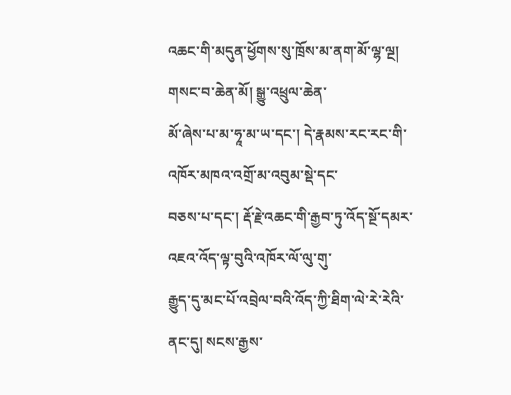འཆང་གི་མདུན་ཕྱོགས་སུ་ཁྲོས་མ་ནག་མོ་ལྷ་ལྔ། གསང་བ་ཆེན་མོ། སྒྱུ་འཕྲུལ་ཆེན་
མོ་ཞེས་པ་མ་ཧཱ་མ་ཡ་དང་། དེ་རྣམས་རང་རང་གི་འཁོར་མཁའ་འགྲོ་མ་འབུམ་སྡེ་དང་
བཅས་པ་དང་། རྡོ་རྗེ་འཆང་གི་རྒྱབ་ཏུ་འོད་སྔོ་དམར་འཇའ་འོད་ལྟ་བུའི་འཁོར་ལོ་ལུ་གུ་
རྒྱུད་དུ་མང་པོ་འབྲེལ་བའི་འོད་ཀྱི་ཐིག་ལེ་རེ་རེའི་ནང་དུ། སངས་རྒྱས་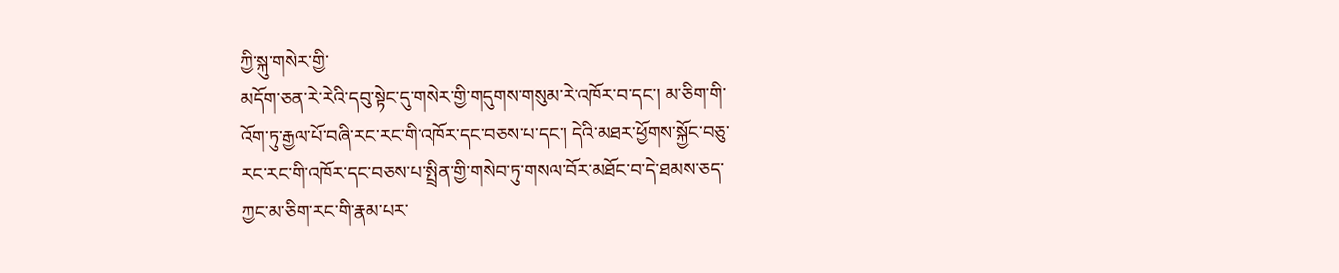ཀྱི་སྐུ་གསེར་གྱི་
མདོག་ཅན་རེ་རེའི་དབུ་སྟེང་དུ་གསེར་གྱི་གདུགས་གསུམ་རེ་འཁོར་བ་དང་། མ་ཅིག་གི་
འོག་ཏུ་རྒྱལ་པོ་བཞི་རང་རང་གི་འཁོར་དང་བཅས་པ་དང་། དེའི་མཐར་ཕྱོགས་སྐྱོང་བཅུ་
རང་རང་གི་འཁོར་དང་བཅས་པ་སྤྲིན་གྱི་གསེབ་ཏུ་གསལ་བོར་མཐོང་བ་དེ་ཐམས་ཅད་
ཀྱང་མ་ཅིག་རང་གི་རྣམ་པར་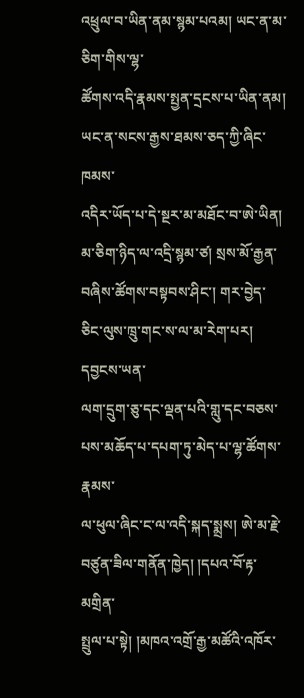འཕྲུལ་བ་ཡིན་ནམ་སྙམ་པའམ། ཡང་ན་མ་ཅིག་གིས་ལྷ་
ཚོགས་འདི་རྣམས་སྤྱན་དྲངས་པ་ཡིན་ནམ། ཡང་ན་སངས་རྒྱས་ཐམས་ཅད་ཀྱི་ཞིང་ཁམས་
འདིར་ཡོད་པ་དེ་སྔར་མ་མཐོང་བ་ཨེ་ཡིན། མ་ཅིག་ཉིད་ལ་འདྲི་སྙམ་ཙ། སྲས་མོ་རྒྱན་
བཞིས་ཚོགས་བསྟབས་ཤིང་། གར་བྱེད་ཅིང་ལུས་ཁྲུ་གང་ས་ལ་མ་རེག་པར། དབྱངས་ཡན་
ལག་དྲུག་ཅུ་དང་ལྡན་པའི་གླུ་དང་བཅས་པས་མཆོད་པ་དཔག་ཏུ་མེད་པ་ལྷ་ཚོགས་རྣམས་
ལ་ཕུལ་ཞིང་ང་ལ་འདི་སྐད་སྨྲས། ཨེ་མ་རྗེ་བཙུན་ཟིལ་གནོན་ཁྱེད། །དཔའ་བོ་རྟ་མགྲིན་
སྤྲུལ་པ་སྟེ། །མཁའ་འགྲོ་རྒྱ་མཚོའི་འཁོར་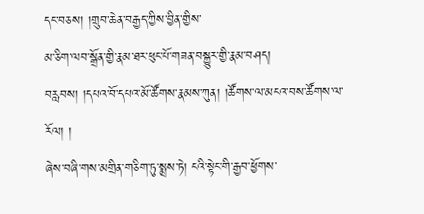དང་བཅས། །གྲུབ་ཆེན་བརྒྱད་ཀྱིས་བྱིན་གྱིས་
མ་ཅིག་ལབ་སྒྲོན་གྱི་རྣམ་ཐར་ཕུང་པོ་གཟན་བསྐྱུར་གྱི་རྣམ་བཤད།
བརླབས། །དཔའ་བོ་དཔའ་མོ་ཚོགས་རྣམས་ཀུན། །ཚོགས་ལ་མངའ་བས་ཚོགས་ལ་རོལ། །
ཞེས་བཞི་གས་མགྲིན་གཅིག་ཏུ་སྨྲས་ཏེ། ངའི་སྟེང་གི་རྒྱབ་ཕྱོགས་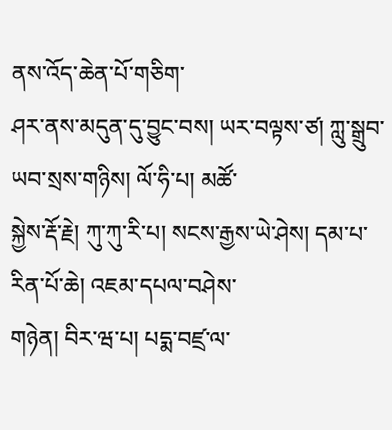ནས་འོད་ཆེན་པོ་གཅིག་
ཤར་ནས་མདུན་དུ་བྱུང་བས། ཡར་བལྟས་ཙ། ཀླུ་སྒྲུབ་ཡབ་སྲས་གཉིས། ལོ་ཧི་པ། མཚོ་
སྐྱེས་རྡོ་རྗེ། ཀུ་ཀུ་རི་པ། སངས་རྒྱས་ཡེ་ཤེས། དམ་པ་རིན་པོ་ཆེ། འཇམ་དཔལ་བཤེས་
གཉེན། བིར་ཝ་པ། པདྨ་བཛྲ་ལ་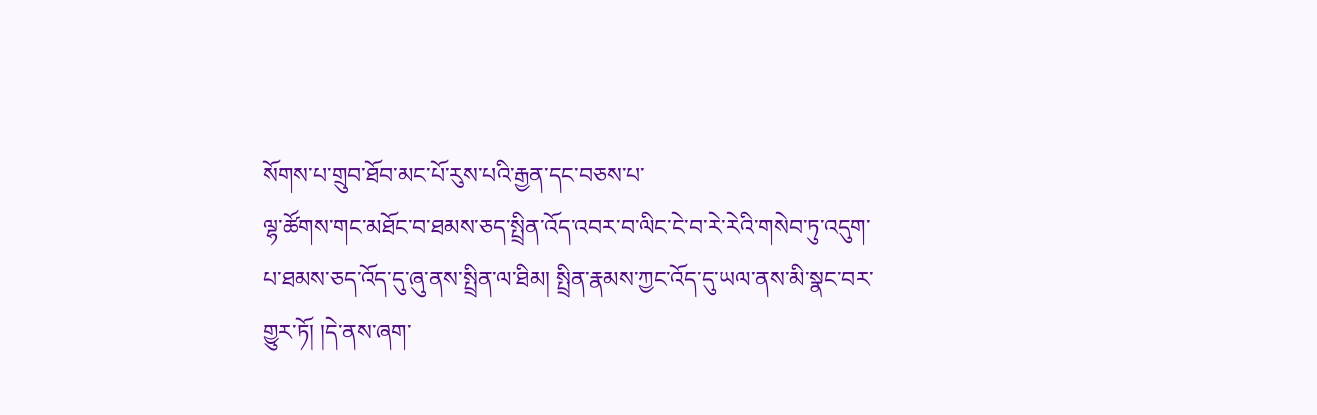སོགས་པ་གྲུབ་ཐོབ་མང་པོ་རུས་པའི་རྒྱན་དང་བཅས་པ་
ལྷ་ཚོགས་གང་མཐོང་བ་ཐམས་ཅད་སྤྲིན་འོད་འབར་བ་ལིང་ངེ་བ་རེ་རེའི་གསེབ་ཏུ་འདུག་
པ་ཐམས་ཅད་འོད་དུ་ཞུ་ནས་སྤྲིན་ལ་ཐིམ། སྤྲིན་རྣམས་ཀྱང་འོད་དུ་ཡལ་ནས་མི་སྣང་བར་
གྱུར་ཏོ། །དེ་ནས་ཞག་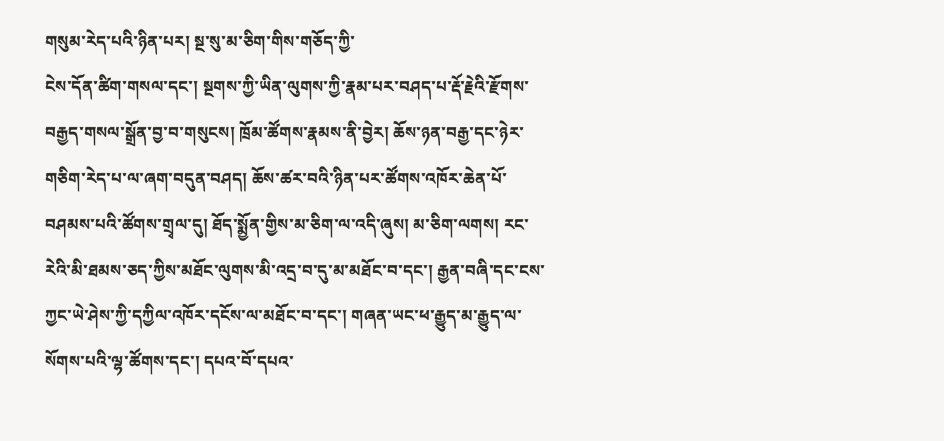གསུམ་རེད་པའི་ཉིན་པར། སྔ་སུ་མ་ཅིག་གིས་གཅོད་ཀྱི་
ངེས་དོན་ཚིག་གསལ་དང་། སྔགས་ཀྱི་ཡིན་ལུགས་ཀྱི་རྣམ་པར་བཤད་པ་རྡོ་རྗེའི་རྫོགས་
བརྒྱད་གསལ་སྒྲོན་བྱ་བ་གསུངས། ཁྲོམ་ཚོགས་རྣམས་ནི་བྱེར། ཆོས་ཉན་བརྒྱ་དང་ཉེར་
གཅིག་རེད་པ་ལ་ཞག་བདུན་བཤད། ཆོས་ཚར་བའི་ཉིན་པར་ཚོགས་འཁོར་ཆེན་པོ་
བཤམས་པའི་ཚོགས་གྲྭལ་དུ། ཐོད་སྨྱོན་གྱིས་མ་ཅིག་ལ་འདི་ཞུས། མ་ཅིག་ལགས། རང་
རེའི་མི་ཐམས་ཅད་ཀྱིས་མཐོང་ལུགས་མི་འདྲ་བ་དུ་མ་མཐོང་བ་དང་། རྒྱན་བཞི་དང་ངས་
ཀྱང་ཡེ་ཤེས་ཀྱི་དཀྱིལ་འཁོར་དངོས་ལ་མཐོང་བ་དང་། གཞན་ཡང་ཕ་རྒྱུད་མ་རྒྱུད་ལ་
སོགས་པའི་ལྷ་ཚོགས་དང་། དཔའ་བོ་དཔའ་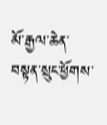མོ་རྒྱལ་ཆེན་བསྟན་སྲུང་ཕྱོགས་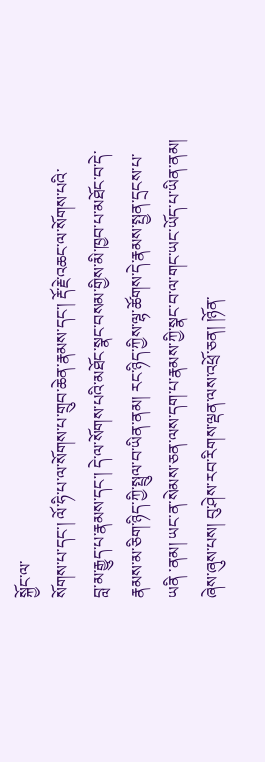སྐྱོང་ལ་
སོགས་པ་དང་། ལོ་ཧི་པ་ལ་སོགས་པ་གྲུབ་ཆེན་རྣམས་དང་། རྡོ་རྗེ་འཆང་ལ་སོགས་པའི་
བླ་མ་རྒྱུད་པ་རྣམས་དང་། དེ་ལ་སོགས་པའི་མཐོང་སྣང་བསམ་གྱིས་མི་ཁྱབ་པ་མཐོང་བ་དེ་
རྣམས་མ་ཅིག་ཉིད་ཀྱི་སྤྲུལ་བ་ཡིན་ནམ། རང་ཉིད་ཀྱིས་ལྷ་ཚོགས་དེ་རྣམས་སྤྱན་དྲངས་པ་
ཡནི ་ནམ། ཡང་ན་སེམས་ཅན་ལས་དག་པ་རྣམས་ཀྱི་སྣང་བ་ལ་གང་ཡང་ཡོད་པ་ཡིན་ནམ།
ཞེས་ཞུས་པས། བུ་ཤེས་རབ་རིགས་ལྡན་ལས་འཕྲོ་ཅན། །ཉོན་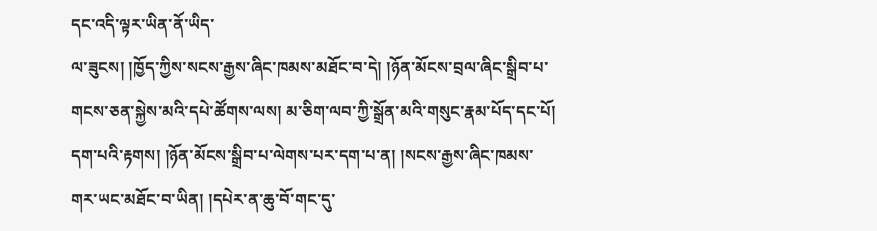དང་འདི་ལྟར་ཡིན་ནོ་ཡིད་
ལ་ཟུངས། །ཁྱོད་ཀྱིས་སངས་རྒྱས་ཞིང་ཁམས་མཐོང་བ་དེ། །ཉོན་མོངས་བྲལ་ཞིང་སྒྲིབ་པ་
གངས་ཅན་སྐྱེས་མའི་དཔེ་ཚོགས་ལས། མ་ཅིག་ལབ་ཀྱི་སྒྲོན་མའི་གསུང་རྣམ་པོད་དང་པོ།
དག་པའི་རྟགས། །ཉོན་མོངས་སྒྲིབ་པ་ལེགས་པར་དག་པ་ན། །སངས་རྒྱས་ཞིང་ཁམས་
གར་ཡང་མཐོང་བ་ཡིན། །དཔེར་ན་ཆུ་བོ་གང་དུ་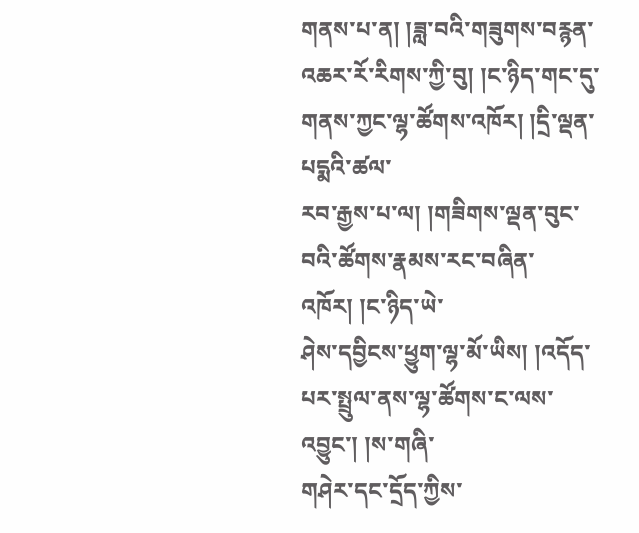གནས་པ་ན། །ཟླ་བའི་གཟུགས་བརྙན་
འཆར་རོ་རིགས་ཀྱི་བུ། །ང་ཉིད་གང་དུ་གནས་ཀྱང་ལྷ་ཚོགས་འཁོར། །དྲི་ལྡན་པདྨའི་ཚལ་
རབ་རྒྱས་པ་ལ། །གཟིགས་ལྡན་བུང་བའི་ཚོགས་རྣམས་རང་བཞིན་འཁོར། །ང་ཉིད་ཡེ་
ཤེས་དབྱིངས་ཕྱུག་ལྷ་མོ་ཡིས། །འདོད་པར་སྤྲུལ་ནས་ལྷ་ཚོགས་ང་ལས་འབྱུང་། །ས་གཞི་
གཤེར་དང་དྲོད་ཀྱིས་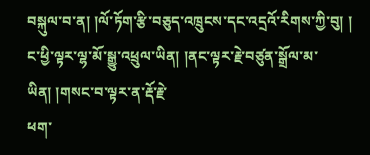བསྐུལ་བ་ན། །ལོ་ཏོག་རྩི་བཅུད་འཁྲུངས་དང་འདྲའོ་རིགས་ཀྱི་བུ། །
ང་ཕྱི་ལྟར་ལྷ་མོ་སྒྱུ་འཕྲུལ་ཡིན། །ནང་ལྟར་རྗེ་བཙུན་སྒྲོལ་མ་ཡིན། །གསང་བ་ལྟར་ན་རྡོ་རྗེ་
ཕག་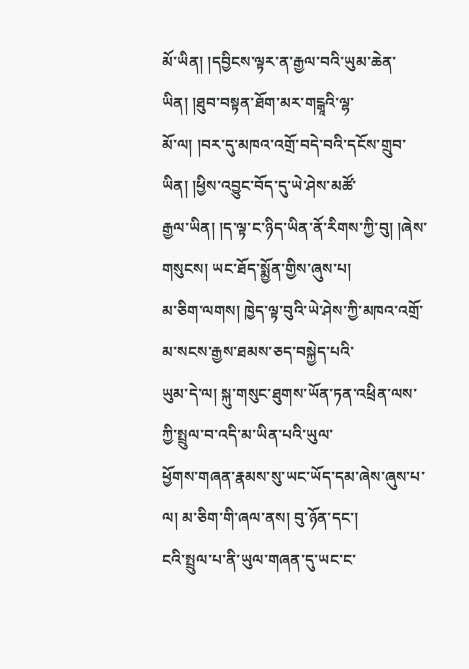མོ་ཡིན། །དབྱིངས་ལྟར་ན་རྒྱལ་བའི་ཡུམ་ཆེན་ཡིན། །ཐུབ་བསྟན་ཐོག་མར་གངྒཱའི་ལྷ་
མོ་ལ། །བར་དུ་མཁའ་འགྲོ་བདེ་བའི་དངོས་གྲུབ་ཡིན། །ཕྱིས་འབྱུང་བོད་དུ་ཡེ་ཤེས་མཚོ་
རྒྱལ་ཡིན། །ད་ལྟ་ང་ཉིད་ཡིན་ནོ་རིགས་ཀྱི་བུ། །ཞེས་གསུངས། ཡང་ཐོད་སྨྱོན་གྱིས་ཞུས་པ།
མ་ཅིག་ལགས། ཁྱེད་ལྟ་བུའི་ཡེ་ཤེས་ཀྱི་མཁའ་འགྲོ་མ་སངས་རྒྱས་ཐམས་ཅད་བསྐྱེད་པའི་
ཡུམ་དེ་ལ། སྐུ་གསུང་ཐུགས་ཡོན་ཏན་འཕྲིན་ལས་ཀྱི་སྤྲུལ་བ་འདི་མ་ཡིན་པའི་ཡུལ་
ཕྱོགས་གཞན་རྣམས་སུ་ཡང་ཡོད་དམ་ཞེས་ཞུས་པ་ལ། མ་ཅིག་གི་ཞལ་ནས། བུ་ཉོན་དང་།
ངའི་སྤྲུལ་པ་ནི་ཡུལ་གཞན་དུ་ཡང་ང་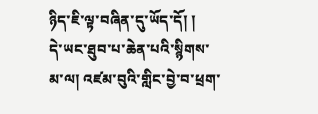ཉིད་ཇི་ལྟ་བཞིན་དུ་ཡོད་དོ། །
དེ་ཡང་ཐུབ་པ་ཆེན་པའི་སྙིགས་མ་ལ། འཛམ་བུའི་གླིང་བྱེ་བ་ཕྲག་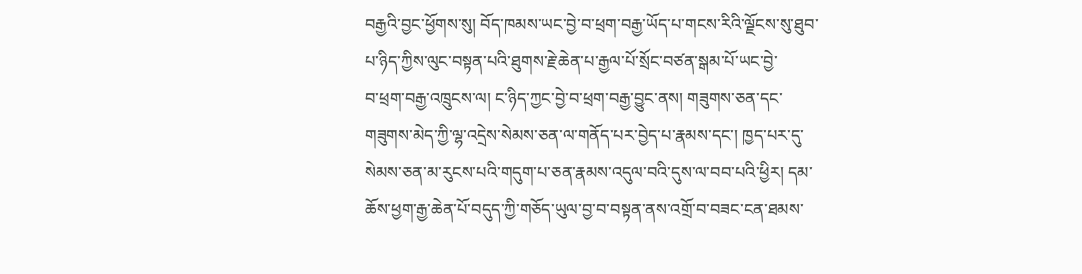བརྒྱའི་བྱང་ཕྱོགས་སུ། བོད་ཁམས་ཡང་བྱེ་བ་ཕྲག་བརྒྱ་ཡོད་པ་གངས་རིའི་ལྗོངས་སུ་ཐུབ་
པ་ཉིད་ཀྱིས་ལུང་བསྟན་པའི་ཐུགས་རྗེ་ཆེན་པ་རྒྱལ་པོ་སྲོང་བཙན་སྒམ་པོ་ཡང་བྱེ་
བ་ཕྲག་བརྒྱ་འཁྲུངས་ལ། ང་ཉིད་ཀྱང་བྱེ་བ་ཕྲག་བརྒྱ་བྱུང་ནས། གཟུགས་ཅན་དང་
གཟུགས་མེད་ཀྱི་ལྷ་འདྲེས་སེམས་ཅན་ལ་གནོད་པར་བྱེད་པ་རྣམས་དང་། ཁྱད་པར་དུ་
སེམས་ཅན་མ་རུངས་པའི་གདུག་པ་ཅན་རྣམས་འདུལ་བའི་དུས་ལ་བབ་པའི་ཕྱིར། དམ་
ཆོས་ཕྱག་རྒྱ་ཆེན་པོ་བདུད་ཀྱི་གཅོད་ཡུལ་བྱ་བ་བསྟན་ནས་འགྲོ་བ་བཟང་ངན་ཐམས་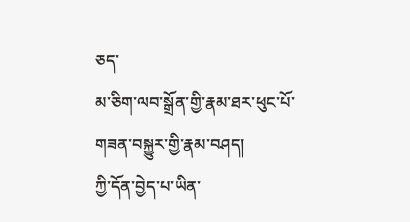ཅད་
མ་ཅིག་ལབ་སྒྲོན་གྱི་རྣམ་ཐར་ཕུང་པོ་གཟན་བསྐྱུར་གྱི་རྣམ་བཤད།
ཀྱི་དོན་བྱེད་པ་ཡིན་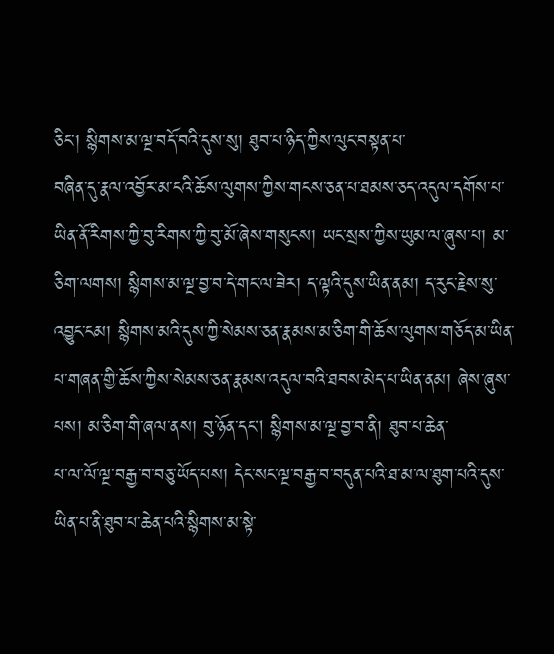ཅིང་། སྙིགས་མ་ལྔ་བདོ་བའི་དུས་སུ། ཐུབ་པ་ཉིད་ཀྱིས་ལུང་བསྟན་པ་
བཞིན་དུ་རྣལ་འབྱོར་མ་ངའི་ཆོས་ལུགས་ཀྱིས་གངས་ཅན་པ་ཐམས་ཅད་འདུལ་དགོས་པ་
ཡིན་ནོ་རིགས་ཀྱི་བུ་རིགས་ཀྱི་བུ་མོ་ཞེས་གསུངས། ཡང་སྲས་ཀྱིས་ཡུམ་ལ་ཞུས་པ། མ་
ཅིག་ལགས། སྙིགས་མ་ལྔ་བྱ་བ་དེ་གང་ལ་ཟེར། ད་ལྟའི་དུས་ཡིན་ནམ། ད་རུང་རྗེས་སུ་
འབྱུང་ངམ། སྙིགས་མའི་དུས་ཀྱི་སེམས་ཅན་རྣམས་མ་ཅིག་གི་ཆོས་ལུགས་གཅོད་མ་ཡིན་
པ་གཞན་གྱི་ཆོས་ཀྱིས་སེམས་ཅན་རྣམས་འདུལ་བའི་ཐབས་མེད་པ་ཡིན་ནམ། ཞེས་ཞུས་
པས། མ་ཅིག་གི་ཞལ་ནས། བུ་ཉོན་དང། སྙིགས་མ་ལྔ་བྱ་བ་ནི། ཐུབ་པ་ཆེན་
པ་ལ་ལོ་ལྔ་བརྒྱ་བ་བཅུ་ཡོད་པས། དེང་སང་ལྔ་བརྒྱ་བ་བདུན་པའི་ཐ་མ་ལ་ཐུག་པའི་དུས་
ཡིན་པ་ནི་ཐུབ་པ་ཆེན་པའི་སྙིགས་མ་སྟེ་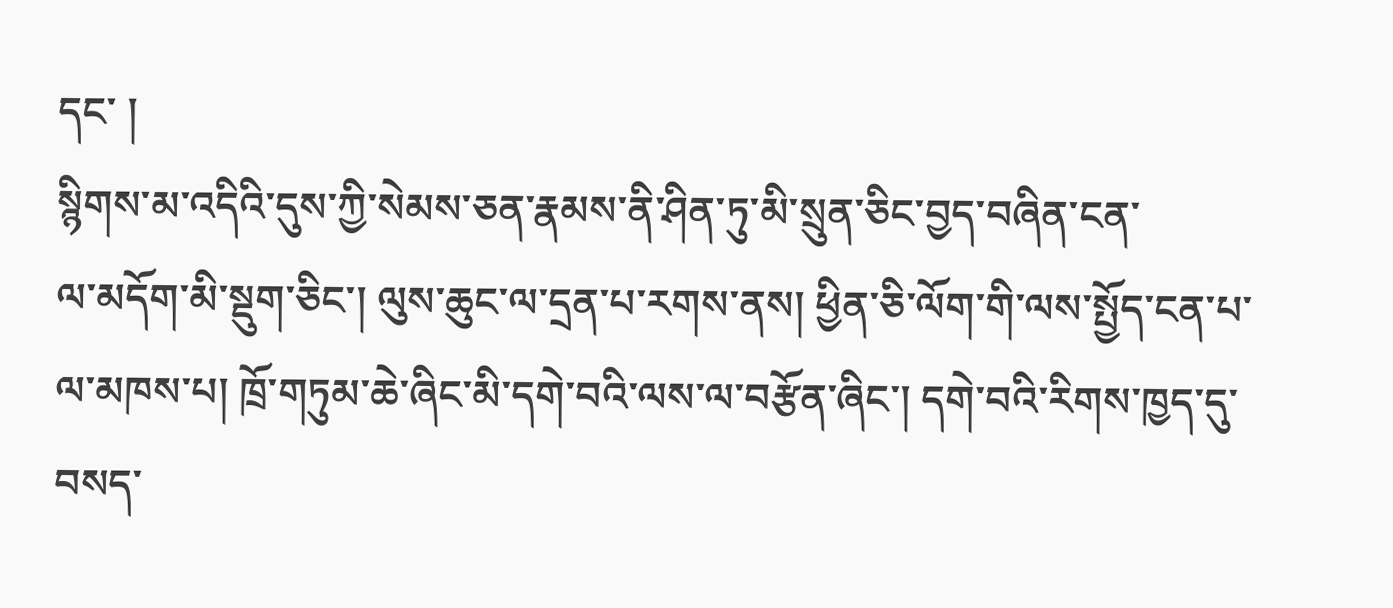དང་ །
སྙིགས་མ་འདིའི་དུས་ཀྱི་སེམས་ཅན་རྣམས་ནི་ཤིན་ཏུ་མི་སྲུན་ཅིང་བྱད་བཞིན་ངན་
ལ་མདོག་མི་སྡུག་ཅིང་། ལུས་ཆུང་ལ་དྲན་པ་རགས་ནས། ཕྱིན་ཅི་ལོག་གི་ལས་སྤྱོད་ངན་པ་
ལ་མཁས་པ། ཁྲོ་གཏུམ་ཆེ་ཞིང་མི་དགེ་བའི་ལས་ལ་བརྩོན་ཞིང་། དགེ་བའི་རིགས་ཁྱད་དུ་
བསད་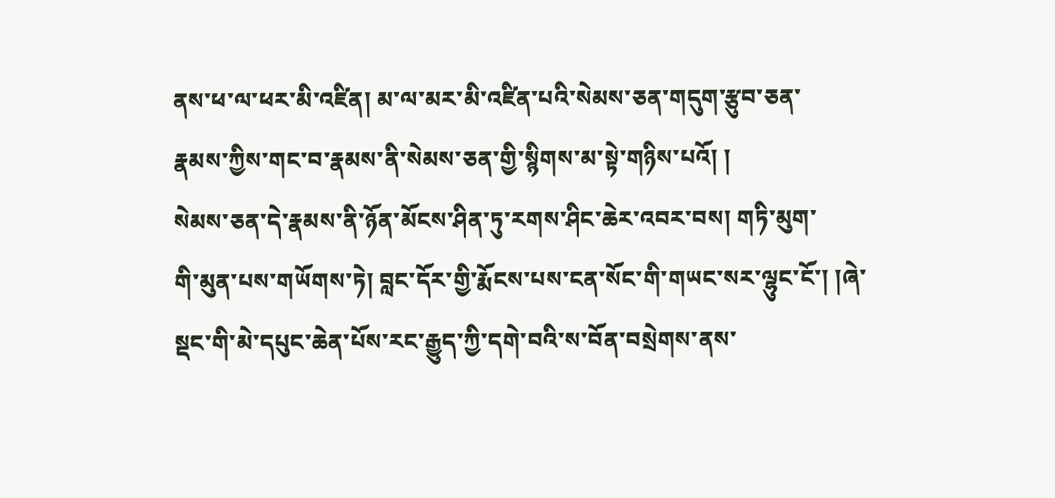ནས་ཕ་ལ་ཕར་མི་འཛིན། མ་ལ་མར་མི་འཛིན་པའི་སེམས་ཅན་གདུག་རྩུབ་ཅན་
རྣམས་ཀྱིས་གང་བ་རྣམས་ནི་སེམས་ཅན་གྱི་སྙིགས་མ་སྟེ་གཉིས་པའོ། །
སེམས་ཅན་དེ་རྣམས་ནི་ཉོན་མོངས་ཤིན་ཏུ་རགས་ཤིང་ཆེར་འབར་བས། གཏི་མུག་
གི་མུན་པས་གཡོགས་ཏེ། བླང་དོར་གྱི་རྨོངས་པས་ངན་སོང་གི་གཡང་སར་ལྷུང་ངོ་། །ཞེ་
སྡང་གི་མེ་དཔུང་ཆེན་པོས་རང་རྒྱུད་ཀྱི་དགེ་བའི་ས་བོན་བསྲེགས་ནས་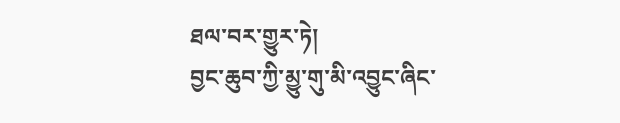ཐལ་བར་གྱུར་ཏེ།
བྱང་ཆུབ་ཀྱི་མྱུ་གུ་མི་འབྱུང་ཞིང་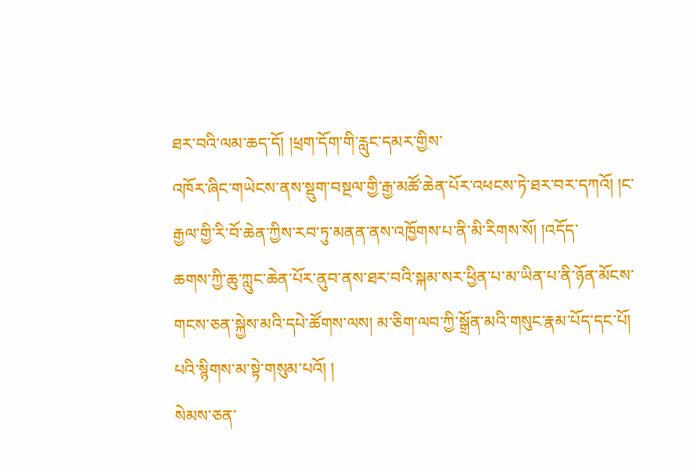ཐར་བའི་ལམ་ཆད་དོ། །ཕྲག་དོག་གི་རླུང་དམར་གྱིས་
འཁོར་ཞིང་གཡེངས་ནས་སྡུག་བསྔལ་གྱི་རྒྱ་མཚོ་ཆེན་པོར་འཕངས་ཏེ་ཐར་བར་དཀའོ། །ང་
རྒྱལ་གྱི་རི་བོ་ཆེན་ཀྱིས་རབ་ཏུ་མནན་ནས་འཁྱོགས་པ་ནི་མི་རིགས་སོ། །འདོད་
ཆགས་ཀྱི་ཆུ་ཀླུང་ཆེན་པོར་ནུབ་ནས་ཐར་བའི་སྐམ་སར་ཕྱིན་པ་མ་ཡིན་པ་ནི་ཉོན་མོངས་
གངས་ཅན་སྐྱེས་མའི་དཔེ་ཚོགས་ལས། མ་ཅིག་ལབ་ཀྱི་སྒྲོན་མའི་གསུང་རྣམ་པོད་དང་པོ།
པའི་སྙིགས་མ་སྟེ་གསུམ་པའོ། །
སེམས་ཅན་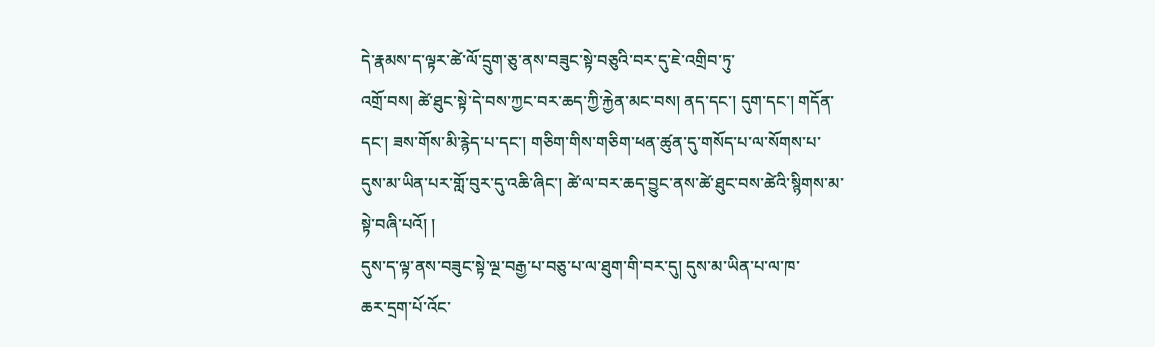དེ་རྣམས་ད་ལྟར་ཚེ་ལོ་དྲུག་ཅུ་ནས་བཟུང་སྟེ་བཅུའི་བར་དུ་ཇེ་འགྲིབ་ཏུ་
འགྲོ་བས། ཚེ་ཐུང་སྟེ་དེ་བས་ཀྱང་བར་ཆད་ཀྱི་རྐྱེན་མང་བས། ནད་དང་། དུག་དང་། གདོན་
དང་། ཟས་གོས་མི་རྙེད་པ་དང་། གཅིག་གིས་གཅིག་ཕན་ཚུན་དུ་གསོད་པ་ལ་སོགས་པ་
དུས་མ་ཡིན་པར་གློ་བུར་དུ་འཆི་ཞིང་། ཚེ་ལ་བར་ཆད་བྱུང་ནས་ཚེ་ཐུང་བས་ཚེའི་སྙིགས་མ་
སྟེ་བཞི་པའོ། །
དུས་ད་ལྟ་ནས་བཟུང་སྟེ་ལྔ་བརྒྱ་པ་བཅུ་པ་ལ་ཐུག་གི་བར་དུ། དུས་མ་ཡིན་པ་ལ་ཁ་
ཆར་དྲག་པོ་འོང་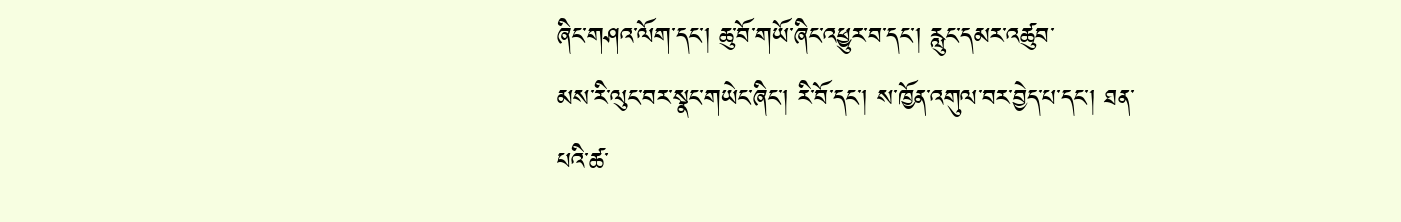ཞིང་གཤའ་ལོག་དང་། ཆུ་བོ་གཡོ་ཞིང་འཕྱུར་བ་དང་། རླུང་དམར་འཚུབ་
མས་རི་ལུང་བར་སྣང་གཡེང་ཞིང་། རི་བོ་དང་། ས་ཁྱོན་འགུལ་བར་བྱེད་པ་དང་། ཐན་
པའི་ཚ་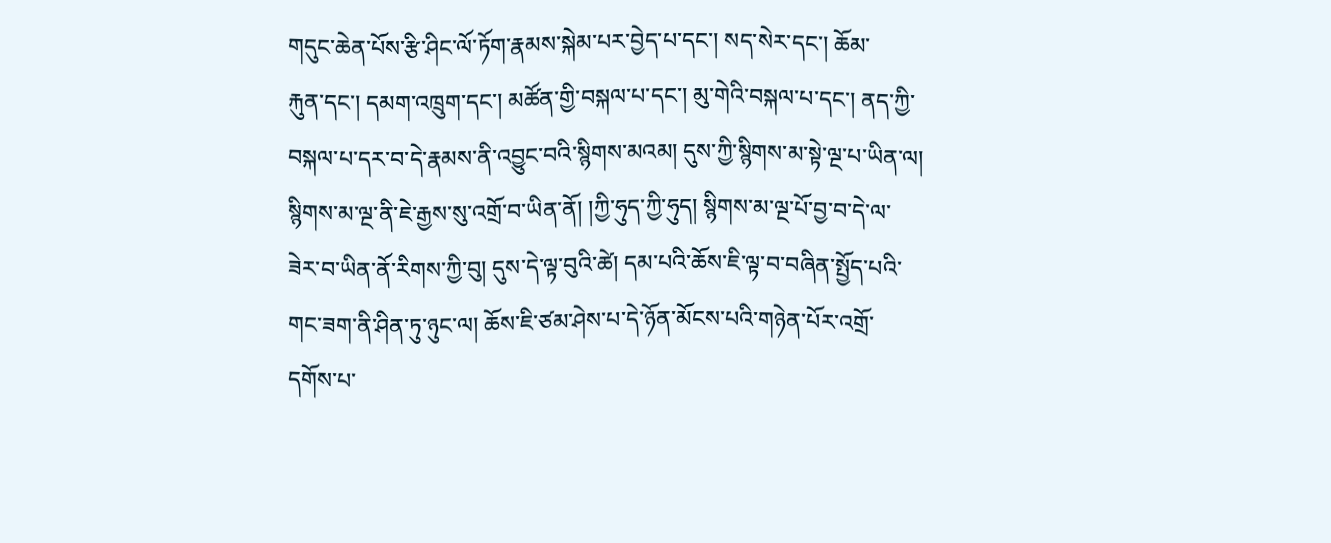གདུང་ཆེན་པོས་རྩི་ཤིང་ལོ་ཏོག་རྣམས་སྐེམ་པར་བྱེད་པ་དང་། སད་སེར་དང་། ཆོམ་
རྐུན་དང་། དམག་འཁྲུག་དང་། མཚོན་གྱི་བསྐལ་པ་དང་། མུ་གེའི་བསྐལ་པ་དང་། ནད་ཀྱི་
བསྐལ་པ་དར་བ་དེ་རྣམས་ནི་འབྱུང་བའི་སྙིགས་མའམ། དུས་ཀྱི་སྙིགས་མ་སྟེ་ལྔ་པ་ཡིན་ལ།
སྙིགས་མ་ལྔ་ནི་ཇེ་རྒྱས་སུ་འགྲོ་བ་ཡིན་ནོ། །ཀྱི་ཧུད་ཀྱི་ཧུད། སྙིགས་མ་ལྔ་པོ་བྱ་བ་དེ་ལ་
ཟེར་བ་ཡིན་ནོ་རིགས་ཀྱི་བུ། དུས་དེ་ལྟ་བུའི་ཚེ། དམ་པའི་ཆོས་ཇི་ལྟ་བ་བཞིན་སྤྱོད་པའི་
གང་ཟག་ནི་ཤིན་ཏུ་ཉུང་ལ། ཆོས་ཇི་ཙམ་ཤེས་པ་དེ་ཉོན་མོངས་པའི་གཉེན་པོར་འགྲོ་
དགོས་པ་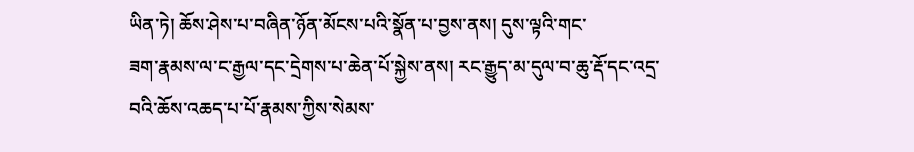ཡིན་ཏེ། ཆོས་ཤེས་པ་བཞིན་ཉོན་མོངས་པའི་སྣོན་པ་བྱས་ནས། དུས་ལྟའི་གང་
ཟག་རྣམས་ལ་ང་རྒྱལ་དང་དྲེགས་པ་ཆེན་པོ་སྐྱེས་ནས། རང་རྒྱུད་མ་དུལ་བ་ཆུ་རྡོ་དང་འདྲ་
བའི་ཆོས་འཆད་པ་པོ་རྣམས་ཀྱིས་སེམས་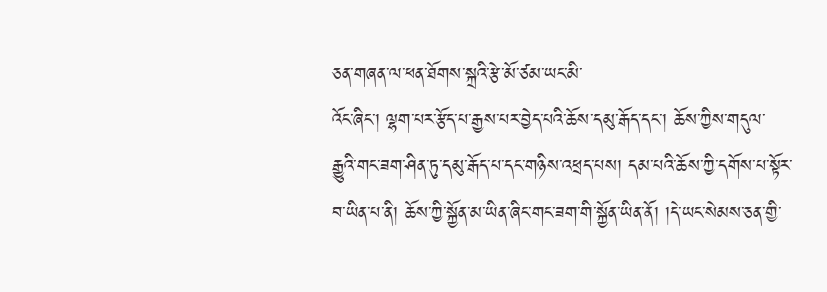ཅན་གཞན་ལ་ཕན་ཐོགས་སྐྲའི་རྩེ་མོ་ཙམ་ཡང་མི་
འོང་ཞིང་། ལྷག་པར་རྩོད་པ་རྒྱས་པར་བྱེད་པའི་ཆོས་དམུ་རྒོད་དང་། ཆོས་ཀྱིས་གདུལ་
རྒྱུའི་གང་ཟག་ཤིན་ཏུ་དམུ་རྒོད་པ་དང་གཉིས་འཕྲད་པས། དམ་པའི་ཆོས་ཀྱི་དགོས་པ་སྟོར་
བ་ཡིན་པ་ནི། ཆོས་ཀྱི་སྐྱོན་མ་ཡིན་ཞིང་གང་ཟག་གི་སྐྱོན་ཡིན་ནོ། །དེ་ཡང་སེམས་ཅན་གྱི་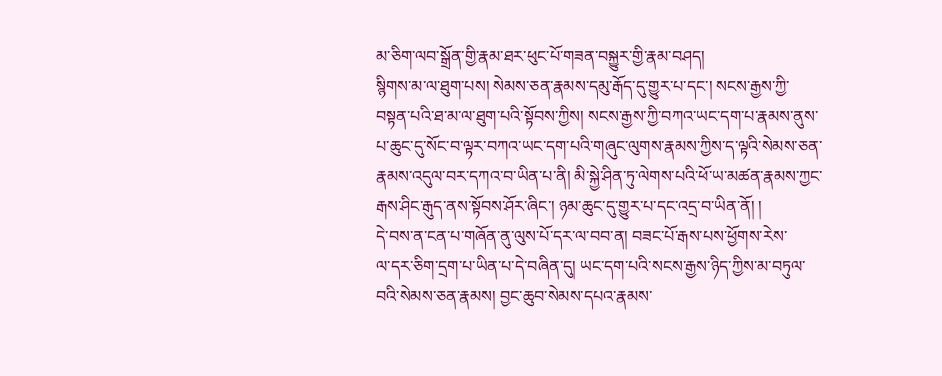མ་ཅིག་ལབ་སྒྲོན་གྱི་རྣམ་ཐར་ཕུང་པོ་གཟན་བསྐྱུར་གྱི་རྣམ་བཤད།
སྙིགས་མ་ལ་ཐུག་པས། སེམས་ཅན་རྣམས་དམུ་རྒོད་དུ་གྱུར་པ་དང་། སངས་རྒྱས་ཀྱི་
བསྟན་པའི་ཐ་མ་ལ་ཐུག་པའི་སྟོབས་ཀྱིས། སངས་རྒྱས་ཀྱི་བཀའ་ཡང་དག་པ་རྣམས་ནུས་
པ་ཆུང་དུ་སོང་བ་ལྟར་བཀའ་ཡང་དག་པའི་གཞུང་ལུགས་རྣམས་ཀྱིས་ད་ལྟའི་སེམས་ཅན་
རྣམས་འདུལ་བར་དཀའ་བ་ཡིན་པ་ནི། མི་སྐྱེ་ཤིན་ཏུ་ལེགས་པའི་ཕོ་ཡ་མཚན་རྣམས་ཀྱང་
རྒས་ཤིང་རྒུད་ནས་སྟོབས་ཤོར་ཞིང་། ཉམ་ཆུང་དུ་གྱུར་པ་དང་འདྲ་བ་ཡིན་ནོ། །
དེ་བས་ན་ངན་པ་གཞོན་ནུ་ལུས་པོ་དར་ལ་བབ་ན། བཟང་པོ་རྒས་པས་ཕྱོགས་རེས་
ལ་དར་ཅིག་དྲག་པ་ཡིན་པ་དེ་བཞིན་དུ། ཡང་དག་པའི་སངས་རྒྱས་ཉིད་ཀྱིས་མ་བཏུལ་
བའི་སེམས་ཅན་རྣམས། བྱང་ཆུབ་སེམས་དཔའ་རྣམས་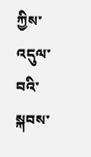ཀྱིས་འདུལ་བའི་སྐབས་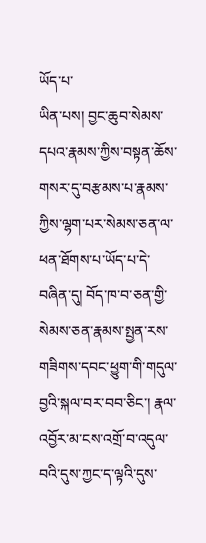ཡོད་པ་
ཡིན་པས། བྱང་ཆུབ་སེམས་དཔའ་རྣམས་ཀྱིས་བསྟན་ཆོས་གསར་དུ་བརྩམས་པ་རྣམས་
ཀྱིས་ལྷག་པར་སེམས་ཅན་ལ་ཕན་ཐོགས་པ་ཡོད་པ་དེ་བཞིན་དུ། བོད་ཁ་བ་ཅན་གྱི་
སེམས་ཅན་རྣམས་སྤྱན་རས་གཟིགས་དབང་ཕྱུག་གི་གདུལ་བྱའི་སྐལ་བར་བབ་ཅིང་། རྣལ་
འབྱོར་མ་ངས་འགྲོ་བ་འདུལ་བའི་དུས་ཀྱང་ད་ལྟའི་དུས་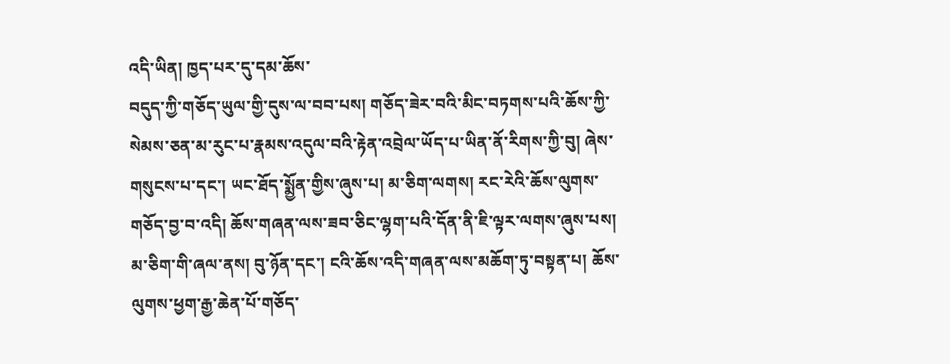འདི་ཡིན། ཁྱད་པར་དུ་དམ་ཆོས་
བདུད་ཀྱི་གཅོད་ཡུལ་གྱི་དུས་ལ་བབ་པས། གཅོད་ཟེར་བའི་མིང་བཏགས་པའི་ཆོས་ཀྱི་
སེམས་ཅན་མ་རུང་པ་རྣམས་འདུལ་བའི་རྟེན་འབྲེལ་ཡོད་པ་ཡིན་ནོ་རིགས་ཀྱི་བུ། ཞེས་
གསུངས་པ་དང་། ཡང་ཐོད་སྨྱོན་གྱིས་ཞུས་པ། མ་ཅིག་ལགས། རང་རེའི་ཆོས་ལུགས་
གཅོད་བྱ་བ་འདི། ཆོས་གཞན་ལས་ཟབ་ཅིང་ལྷག་པའི་དོན་ནི་ཇི་ལྟར་ལགས་ཞུས་པས།
མ་ཅིག་གི་ཞལ་ནས། བུ་ཉོན་དང་། ངའི་ཆོས་འདི་གཞན་ལས་མཆོག་ཏུ་བསྟན་པ། ཆོས་
ལུགས་ཕྱག་རྒྱ་ཆེན་པོ་གཅོད་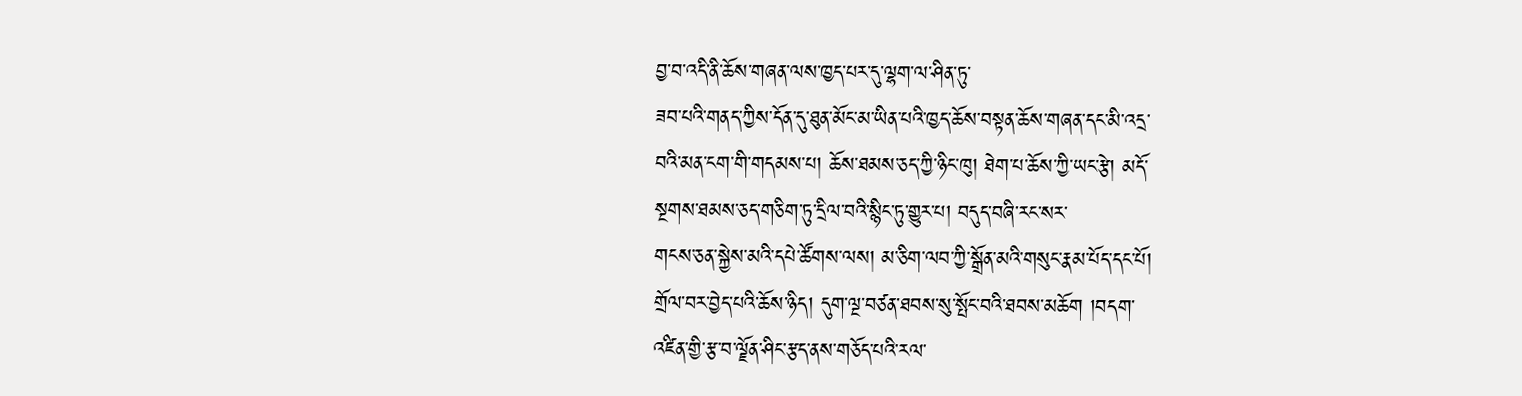བྱ་བ་འདི་ནི་ཆོས་གཞན་ལས་ཁྱད་པར་དུ་ལྷག་ལ་ཤིན་ཏུ་
ཟབ་པའི་གནད་ཀྱིས་དོན་དུ་ཐུན་མོང་མ་ཡིན་པའི་ཁྱད་ཆོས་བསྟན་ཆོས་གཞན་དང་མི་འདྲ་
བའི་མན་ངག་གི་གདམས་པ། ཆོས་ཐམས་ཅད་ཀྱི་ཉིང་ཁུ། ཐེག་པ་ཆོས་ཀྱི་ཡང་རྩེ། མདོ་
སྔགས་ཐམས་ཅད་གཅིག་ཏུ་དྲིལ་བའི་སྙིང་ཏུ་གྱུར་པ། བདུད་བཞི་རང་སར་
གངས་ཅན་སྐྱེས་མའི་དཔེ་ཚོགས་ལས། མ་ཅིག་ལབ་ཀྱི་སྒྲོན་མའི་གསུང་རྣམ་པོད་དང་པོ།
གྲོལ་བར་བྱེད་པའི་ཆོས་ཉིད། དུག་ལྔ་བཙན་ཐབས་སུ་སྤོང་བའི་ཐབས་མཆོག །བདག་
འཛིན་གྱི་རྩ་བ་ལྗོན་ཤིང་རྩད་ནས་གཅོད་པའི་རལ་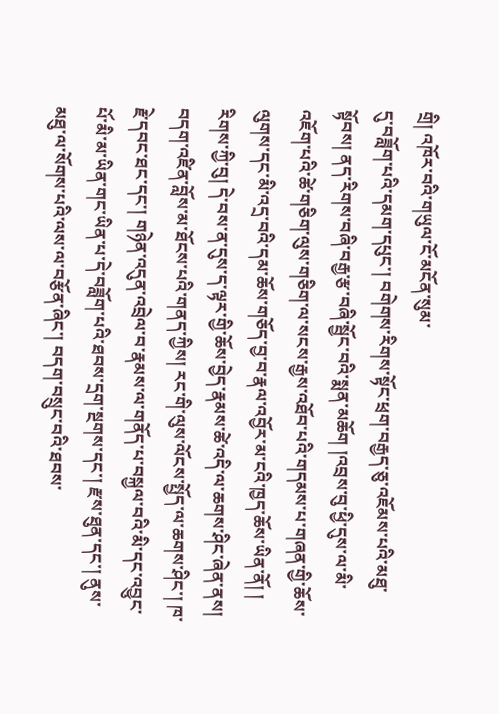གྲི། འཁོར་བའི་གཡུལ་ངོ་མངོན་སུམ་
དུ་བཟློག་པའི་དམག་དཔུང་། བགེགས་རིགས་སྟོང་ཕྲག་བརྒྱད་ཅུ་འཇོམས་པའི་མཐུ་
སྟོབས། ནད་རིགས་བཞི་བརྒྱ་རྩ་བཞི་སྦྱོང་བའི་སྨན་མཆོག །འབྲས་བུ་ཕྱི་དུས་ལ་མི་
འཇོག་པའི་ཚེ་གཅིག་ལུས་གཅིག་ལ་སངས་རྒྱས་འཐོབ་པའི་གདམས་པ་གཞན་གྱི་ཆོས་
ལུགས་དང་མི་འདྲ་བའི་དམ་ཆོས་གཅོད་བྱ་བ་རྣལ་འབྱོར་མ་ངའི་ཁྱད་ཆོས་ཡིན་ནོ། །
རིགས་ཀྱི་བུ། དེ་བས་ན་དུས་ད་ལྟར་གྱི་ཆོས་བྱེད་རྣམས་ཚེ་འདི་ལ་ཆགས་ཤིང་ཞེན་ནས།
བདག་འཛིན་བློས་མ་ཐོངས་པའི་གནད་ཀྱིས། རང་གི་ལུས་ལོངས་སྤྱོད་ལ་ཆགས་ཤིང་། ཁ་
རྗེ་དབང་ཐང་དང་། གཉེན་འདུན་འབྲེལ་བ་རྣམས་ལ་གནོད་པ་བསྐྱལ་བའི་མི་དང་འབྱུང་
པོ་མི་མ་ཡིན་གང་ཡིན་པ་དེ་བཟློག་པའི་ཐབས་དྲག་སྔགས་དང་། རྫས་ཐུན་དང་། ནུས་
མཐུ་ལ་སོགས་པའི་ལས་ལ་བརྩོན་ཞིང་། བདག་བསྲུང་བའི་ཐབས་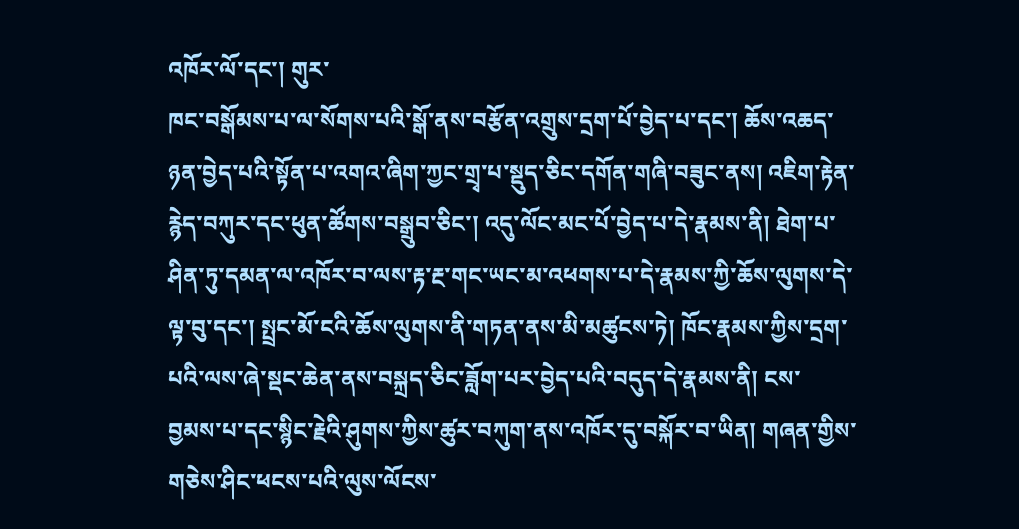འཁོར་ལོ་དང་། གུར་
ཁང་བསྒོམས་པ་ལ་སོགས་པའི་སྒོ་ནས་བརྩོན་འགྲུས་དྲག་པོ་བྱེད་པ་དང་། ཆོས་འཆད་
ཉན་བྱེད་པའི་སྟོན་པ་འགའ་ཞིག་ཀྱང་གྲྭ་པ་སྡུད་ཅིང་དགོན་གཞི་བཟུང་ནས། འཇིག་རྟེན་
རྙེད་བཀུར་དང་ཕུན་ཚོགས་བསྒྲུབ་ཅིང་། འདུ་ལོང་མང་པོ་བྱེད་པ་དེ་རྣམས་ནི། ཐེག་པ་
ཤིན་ཏུ་དམན་ལ་འཁོར་བ་ལས་རྟ་རྔ་གང་ཡང་མ་འཕགས་པ་དེ་རྣམས་ཀྱི་ཆོས་ལུགས་དེ་
ལྟ་བུ་དང་། སྤྲང་མོ་ངའི་ཆོས་ལུགས་ནི་གཏན་ནས་མི་མཚུངས་ཏེ། ཁོང་རྣམས་ཀྱིས་དྲག་
པའི་ལས་ཞེ་སྡང་ཆེན་ནས་བསྐྲད་ཅིང་ཟློག་པར་བྱེད་པའི་བདུད་དེ་རྣམས་ནི། ངས་
བྱམས་པ་དང་སྙིང་རྗེའི་ཤུགས་ཀྱིས་ཚུར་བཀུག་ནས་འཁོར་དུ་བསྐོར་བ་ཡིན། གཞན་གྱིས་
གཅེས་ཤིང་ཕངས་པའི་ལུས་ལོངས་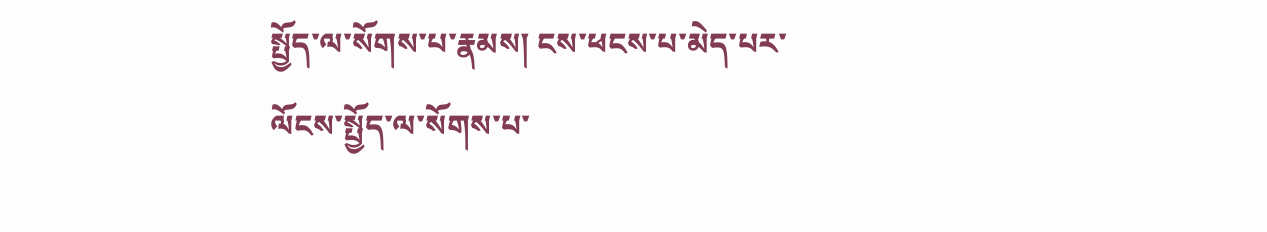སྤྱོད་ལ་སོགས་པ་རྣམས། ངས་ཕངས་པ་མེད་པར་
ལོངས་སྤྱོད་ལ་སོགས་པ་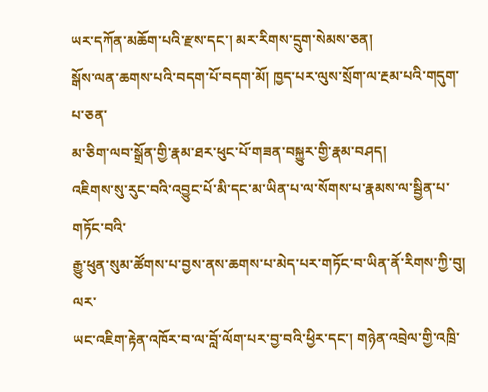ཡར་དཀོན་མཆོག་པའི་རྫས་དང་། མར་རིགས་དྲུག་སེམས་ཅན།
སྒོས་ལན་ཆགས་པའི་བདག་པོ་བདག་མོ། ཁྱད་པར་ལུས་སྲོག་ལ་རྔམ་པའི་གདུག་པ་ཅན་
མ་ཅིག་ལབ་སྒྲོན་གྱི་རྣམ་ཐར་ཕུང་པོ་གཟན་བསྐྱུར་གྱི་རྣམ་བཤད།
འཇིགས་སུ་རུང་བའི་འབྱུང་པོ་མི་དང་མ་ཡིན་པ་ལ་སོགས་པ་རྣམས་ལ་སྦྱིན་པ་གཏོང་བའི་
རྒྱུ་ཕུན་སུམ་ཚོགས་པ་བྱས་ནས་ཆགས་པ་མེད་པར་གཏོང་བ་ཡིན་ནོ་རིགས་ཀྱི་བུ། ལར་
ཡང་འཇིག་རྟེན་འཁོར་བ་ལ་བློ་ལོག་པར་བྱ་བའི་ཕྱིར་དང་། གཉེན་འབྲེལ་གྱི་འཁྲི་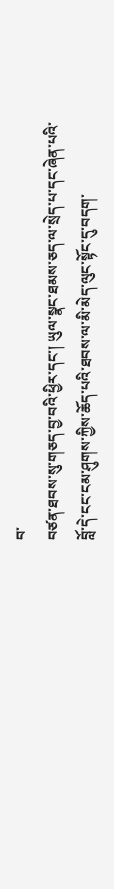བ་
བཙན་ཐབས་སུ་གཅད་བྱ་བའི་ཕྱིར་དང་། ཡུལ་སྣང་ཐམས་ཅད་ལ་སྲེད་པ་དང་ཞེན་པའི་
བློ་དེ་ངང་ངམ་ཤུགས་ཀྱིས་ཆོད་པའི་ཐབས་ལ་མི་མེད་ལུང་སྟོང་དུ་བདག་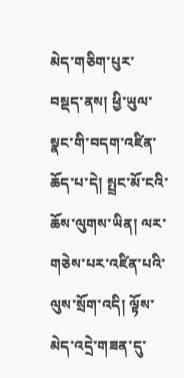མེད་གཅིག་པུར་
བསྡད་ནས། ཕྱི་ཡུལ་སྣང་གི་བདག་འཛིན་ཆོད་པ་དེ། སྤྲང་མོ་ངའི་ཆོས་ལུགས་ཡིན། ལར་
གཅེས་པར་འཛིན་པའི་ལུས་སྲོག་འདི། ལྟོས་མེད་འདྲེ་གཟན་དུ་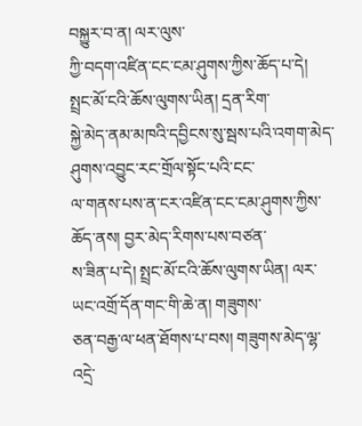བསྐྱུར་བ་ན། ལར་ལུས་
ཀྱི་བདག་འཛིན་ངང་ངམ་ཤུགས་ཀྱིས་ཆོད་པ་དེ། སྤྲང་མོ་ངའི་ཆོས་ལུགས་ཡིན། དྲན་རིག་
སྐྱེ་མེད་ནམ་མཁའི་དབྱིངས་སུ་སྦས་པའི་འགག་མེད་ཤུགས་འབྱུང་རང་གྲོལ་སྟོང་པའི་ངང་
ལ་གནས་པས་ན་ངར་འཛིན་ངང་ངམ་ཤུགས་ཀྱིས་ཆོད་ནས། བྱར་མེད་རིགས་པས་བཙན་
ས་ཟིན་པ་དེ། སྤྲང་མོ་ངའི་ཆོས་ལུགས་ཡིན། ལར་ཡང་འགྲོ་དོན་གང་གི་ཆེ་ན། གཟུགས་
ཅན་བརྒྱ་ལ་ཕན་ཐོགས་པ་བས། གཟུགས་མེད་ལྷ་འདྲེ་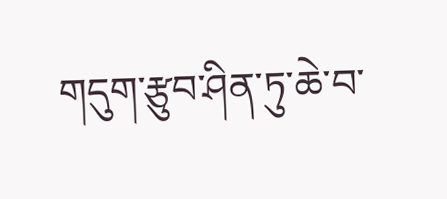གདུག་རྩུབ་ཤིན་ཏུ་ཆེ་བ་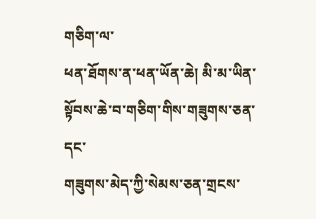གཅིག་ལ་
ཕན་ཐོགས་ན་ཕན་ཡོན་ཆེ། མི་མ་ཡིན་སྟོབས་ཆེ་བ་གཅིག་གིས་གཟུགས་ཅན་དང་
གཟུགས་མེད་ཀྱི་སེམས་ཅན་གྲངས་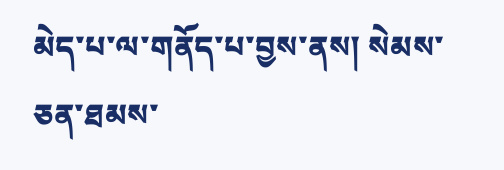མེད་པ་ལ་གནོད་པ་བྱས་ནས། སེམས་ཅན་ཐམས་